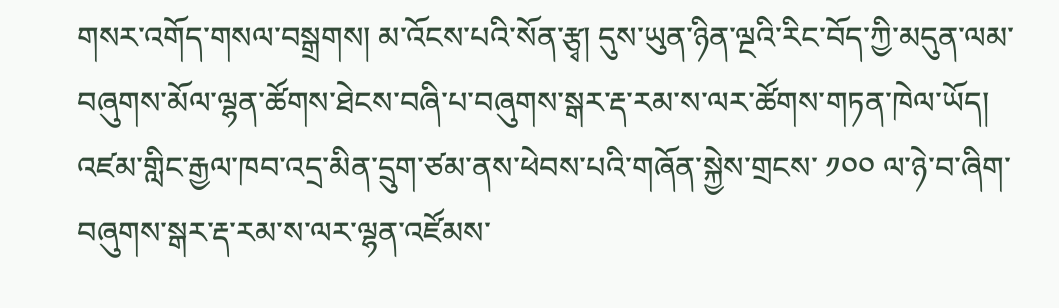གསར་འགོད་གསལ་བསྒྲགས། མ་འོངས་པའི་སོན་རྩྭ། དུས་ཡུན་ཉིན་ལྔའི་རིང་བོད་ཀྱི་མདུན་ལམ་བཞུགས་མོལ་ལྷན་ཚོགས་ཐེངས་བཞི་པ་བཞུགས་སྒར་རྡ་རམ་ས་ལར་ཚོགས་གཏན་ཁེལ་ཡོད།
འཛམ་གླིང་རྒྱལ་ཁབ་འདྲ་མིན་དྲུག་ཙམ་ནས་ཕེབས་པའི་གཞོན་སྐྱེས་གྲངས་ ༡༠༠ ལ་ཉེ་བ་ཞིག་བཞུགས་སྒར་རྡ་རམ་ས་ལར་ལྷན་འཛོམས་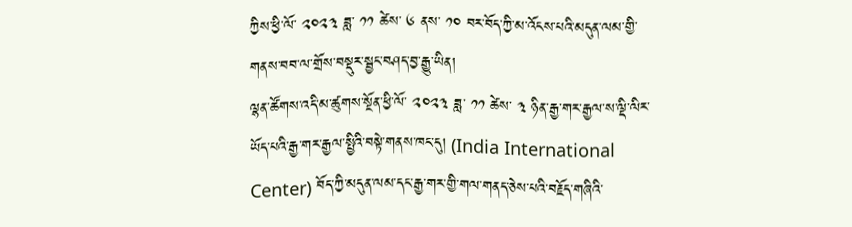ཀྱིས་ཕྱི་ལོ་ ༢༠༢༣ ཟླ་ ༡༡ ཚེས་ ༦ ནས་ ༡༠ བར་བོད་ཀྱི་མ་འོངས་པའི་མདུན་ལམ་གྱི་གནས་བབ་ལ་གྲོས་བསྡུར་སྦྱང་བཤད་བྱ་རྒྱུ་ཡིན།
ལྷན་ཚོགས་འདི་མ་ཚུགས་སྔོན་ཕྱི་ལོ་ ༢༠༢༣ ཟླ་ ༡༡ ཚེས་ ༣ ཉིན་རྒྱ་གར་རྒྱལ་ས་ལྡི་ལིར་ཡོད་པའི་རྒྱ་གར་རྒྱལ་སྤྱིའི་བསྟེ་གནས་ཁང་དུ། (India International Center) བོད་ཀྱི་མདུན་ལམ་དང་རྒྱ་གར་གྱི་གལ་གནད་ཅེས་པའི་བརྗོད་གཞིའི་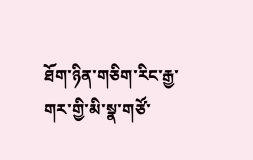ཐོག་ཉིན་གཅིག་རིང་རྒྱ་གར་གྱི་མི་སྣ་གཙོ་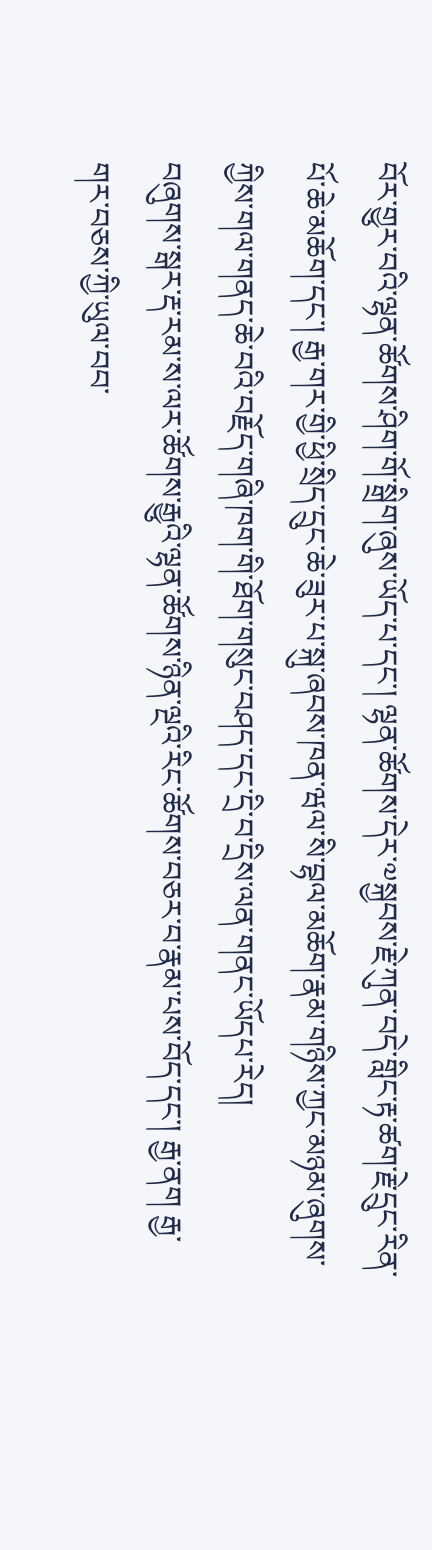བོར་གྱུར་བའི་ལྷན་ཚོགས་ཤིག་གོ་སྒྲིག་ཞུས་ཡོད་པ་དང་། ལྷན་ཚོགས་དེར་༧སྐྱབས་རྗེ་ཀུན་བདེ་གླིང་རྟ་ཚག་རྗེ་དྲུང་རིན་པོ་ཆེ་མཆོག་དང་། རྒྱ་གར་གྱི་ཕྱི་སྲིད་དྲུང་ཆེ་ཟུར་པ་སྐུ་ཞབས་ཁན་ཝལ་སི་བྷལ་མཆོག་རྣམ་གཉིས་ཀྱང་མཉམ་ཞུགས་ཀྱིས་གལ་གནད་ཆེ་བའི་བརྗོད་གཞི་ཁག་གི་ཐོག་གསུང་བཤད་དང་དྲི་བ་དྲིས་ལན་གནང་ཡོདཔ་རེད།
བཞུགས་སྒར་རྡ་རམ་ས་ལར་ཚོགས་རྒྱུའི་ལྷན་ཚོགས་ཉིན་ལྔའི་རིང་ཚོགས་བཅར་བ་རྣམ་པས་བོད་དང་། རྒྱ་ནག རྒྱ་གར་བཅས་ཀྱི་ཡུལ་བབ་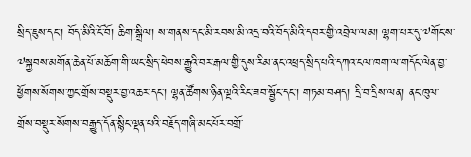སྲིད་ཇུས་དང་། བོད་མིའི་ངོ་བོ། ཆིག་སྒྲིལ། ས་གནས་དང་མི་རབས་མི་འདྲ་བའི་བོད་མིའི་དབར་གྱི་འབྲེལ་ལམ། ལྷག་པར་དུ་༧གོང་ས་༧སྐྱབས་མགོན་ཆེན་པོ་མཆོག་གི་ཡང་སྲིད་ཕེབས་རྒྱུའི་བར་རྒལ་གྱི་དུས་རིམ་ནང་འཕྲད་སྲིད་པའི་དཀའ་ངལ་ཁག་ལ་གདོང་ལེན་བྱ་ཕྱོགས་སོགས་ཀྱང་གྲོས་བསྡུར་བྱ་འཆར་དང་། ལྷན་ཚོགས་ཉིན་ལྔའི་རིང་ཟབ་སྦྱོང་དང་། གཏམ་བཤད། དྲི་བ་དྲིས་ལན། ནང་ཁུལ་གྲོས་བསྡུར་སོགས་བརྒྱུད་དོན་སྙིང་ལྡན་པའི་བརྗོད་གཞི་མང་པོར་བགྲོ་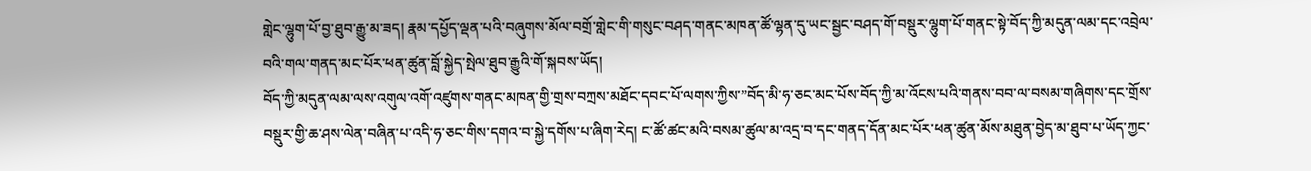གླེང་ལྷུག་པོ་བྱ་ཐུབ་རྒྱུ་མ་ཟད། རྣམ་དཔྱོད་ལྡན་པའི་བཞུགས་མོལ་བགྲོ་གླེང་གི་གསུང་བཤད་གནང་མཁན་ཚོ་ལྷན་དུ་ཡང་སྦྱང་བཤད་གོ་བསྡུར་ལྷུག་པོ་གནང་སྟེ་བོད་ཀྱི་མདུན་ལམ་དང་འབྲེལ་བའི་གལ་གནད་མང་པོར་ཕན་ཚུན་བློ་སྐྱེད་སྤེལ་ཐུབ་རྒྱུའི་གོ་སྐབས་ཡོད།
བོད་ཀྱི་མདུན་ལམ་ལས་འགུལ་འགོ་འཛུགས་གནང་མཁན་གྱི་གྲས་བཀྲས་མཐོང་དབང་པོ་ལགས་ཀྱིས་”བོད་མི་ཧ་ཅང་མང་པོས་བོད་ཀྱི་མ་འོངས་པའི་གནས་བབ་ལ་བསམ་གཞིགས་དང་གྲོས་བསྡུར་གྱི་ཆ་ཤས་ལེན་བཞིན་པ་འདི་ཧ་ཅང་གིས་དགའ་བ་སྐྱེ་དགོས་པ་ཞིག་རེད། ང་ཚོ་ཚང་མའི་བསམ་ཚུལ་མ་འདྲ་བ་དང་གནད་དོན་མང་པོར་ཕན་ཚུན་མོས་མཐུན་བྱེད་མ་ཐུབ་པ་ཡོད་ཀྱང་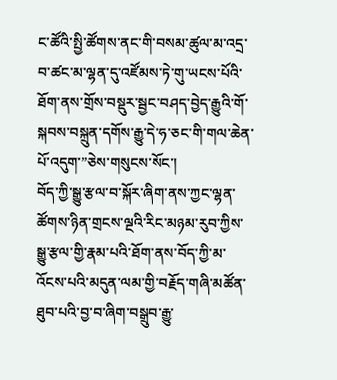ང་ཚོའི་སྤྱི་ཚོགས་ནང་གི་བསམ་ཚུལ་མ་འདྲ་བ་ཚང་མ་ལྷན་དུ་འཛོམས་ཏེ་གུ་ཡངས་པོའི་ཐོག་ནས་གྲོས་བསྡུར་སྦྱང་བཤད་བྱེད་རྒྱུའི་གོ་སྐབས་བསྐྲུན་དགོས་རྒྱུ་དེ་ཧ་ཅང་གི་གལ་ཆེན་པོ་འདུག་”ཅེས་གསུངས་སོང་།
བོད་ཀྱི་སྒྱུ་རྩལ་བ་སྐོར་ཞིག་ནས་ཀྱང་ལྷན་ཚོགས་ཉིན་གྲངས་ལྔའི་རིང་མཉམ་རུབ་ཀྱིས་སྒྱུ་རྩལ་གྱི་རྣམ་པའི་ཐོག་ནས་བོད་ཀྱི་མ་འོངས་པའི་མདུན་ལམ་གྱི་བརྗོད་གཞི་མཚོན་ཐུབ་པའི་བྱ་བ་ཞིག་བསྒྲུབ་རྒྱུ་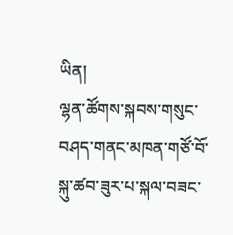ཡིན།
ལྷན་ཚོགས་སྐབས་གསུང་བཤད་གནང་མཁན་གཙོ་བོ་སྐུ་ཚབ་ཟུར་པ་སྐལ་བཟང་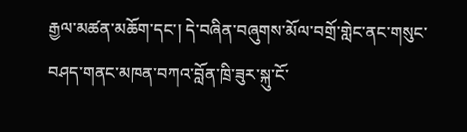རྒྱལ་མཚན་མཆོག་དང་། དེ་བཞིན་བཞུགས་མོལ་བགྲོ་གླེང་ནང་གསུང་བཤད་གནང་མཁན་བཀའ་བློན་ཁྲི་ཟུར་སྐུ་ངོ་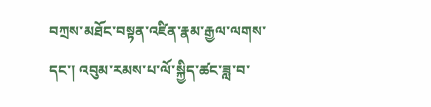བཀྲས་མཐོང་བསྟན་འཛིན་རྣམ་རྒྱལ་ལགས་དང་། འབུམ་རམས་པ་ལོ་སྐྱིད་ཚང་ཟླ་བ་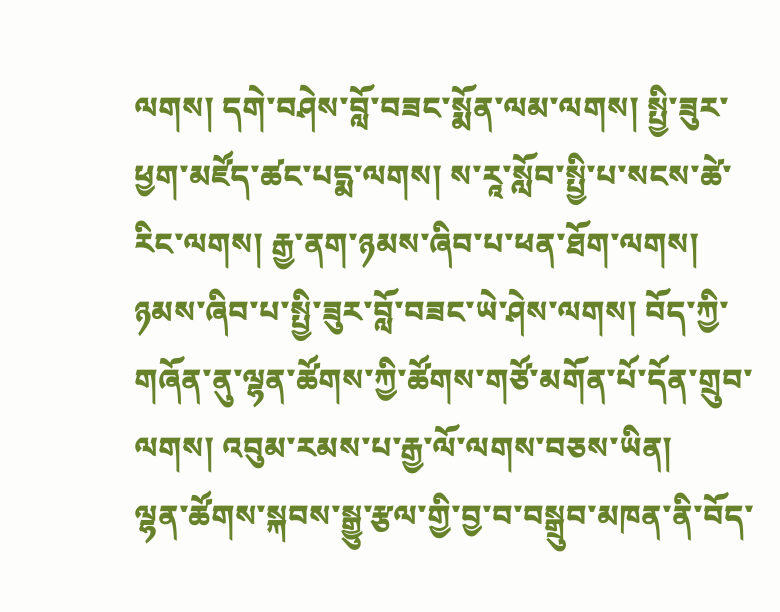ལགས། དགེ་བཤེས་བློ་བཟང་སྨོན་ལམ་ལགས། སྤྱི་ཟུར་ཕྱག་མཛོད་ཚང་པདྨ་ལགས། ས་རཱ་སློབ་སྤྱི་པ་སངས་ཚེ་རིང་ལགས། རྒྱ་ནག་ཉམས་ཞིབ་པ་ཕན་ཐོག་ལགས། ཉམས་ཞིབ་པ་སྤྱི་ཟུར་བློ་བཟང་ཡེ་ཤེས་ལགས། བོད་ཀྱི་གཞོན་ནུ་ལྷན་ཚོགས་ཀྱི་ཚོགས་གཙོ་མགོན་པོ་དོན་གྲུབ་ལགས། འབུམ་རམས་པ་རྒྱ་ལོ་ལགས་བཅས་ཡིན།
ལྷན་ཚོགས་སྐབས་སྒྱུ་རྩལ་གྱི་བྱ་བ་བསྒྲུབ་མཁན་ནི་བོད་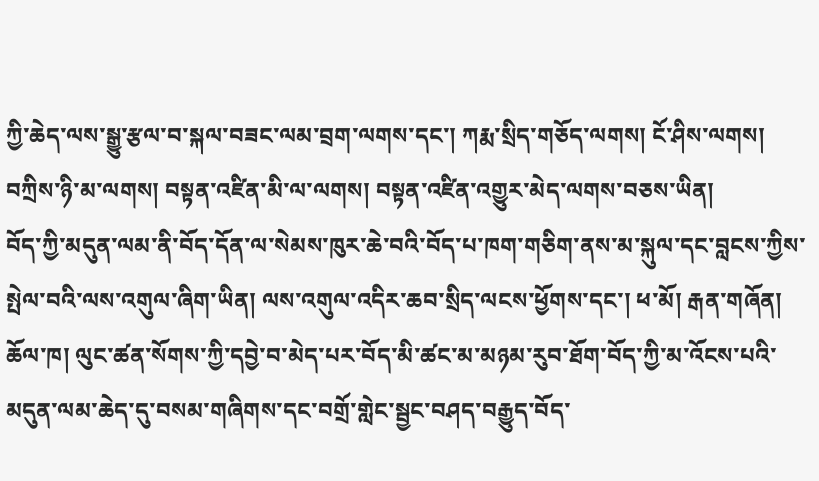ཀྱི་ཆེད་ལས་སྒྱུ་རྩལ་བ་སྐལ་བཟང་ལམ་བྲག་ལགས་དང་། ཀརྨ་སྲིད་གཅོད་ལགས། ངོ་ཤིས་ལགས། བཀྲིས་ཉི་མ་ལགས། བསྟན་འཛིན་མི་ལ་ལགས། བསྟན་འཛིན་འགྱུར་མེད་ལགས་བཅས་ཡིན།
བོད་ཀྱི་མདུན་ལམ་ནི་བོད་དོན་ལ་སེམས་ཁུར་ཆེ་བའི་བོད་པ་ཁག་གཅིག་ནས་མ་སྐུལ་དང་བླངས་ཀྱིས་སྤེལ་བའི་ལས་འགུལ་ཞིག་ཡིན། ལས་འགུལ་འདིར་ཆབ་སྲིད་ལངས་ཕྱོགས་དང་། ཕ་མོ། རྒན་གཞོན། ཆོལ་ཁ། ལུང་ཚན་སོགས་ཀྱི་དབྱེ་བ་མེད་པར་བོད་མི་ཚང་མ་མཉམ་རུབ་ཐོག་བོད་ཀྱི་མ་འོངས་པའི་མདུན་ལམ་ཆེད་དུ་བསམ་གཞིགས་དང་བགྲོ་གླེང་སྦྱང་བཤད་བརྒྱུད་བོད་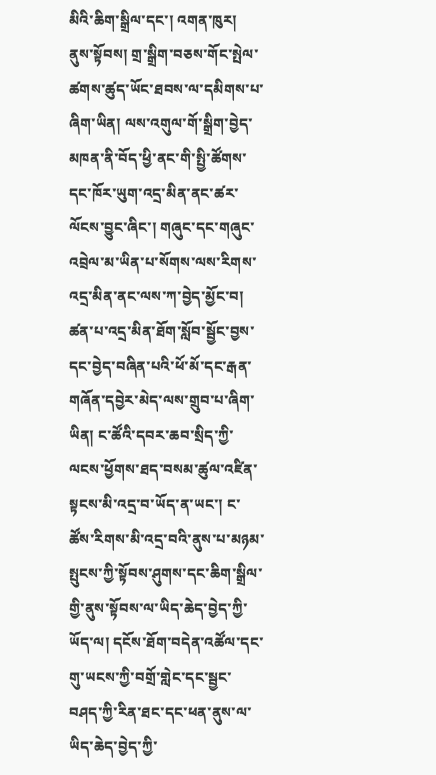མིའི་ཆིག་སྒྲིལ་དང་། འགན་ཁུར། ནུས་སྟོབས། གྲ་སྒྲིག་བཅས་གོང་སྤེལ་ཚགས་ཚུད་ཡོང་ཐབས་ལ་དམིགས་པ་ཞིག་ཡིན། ལས་འགུལ་གོ་སྒྲིག་བྱེད་མཁན་ནི་བོད་ཕྱི་ནང་གི་སྤྱི་ཚོགས་དང་ཁོར་ཡུག་འདྲ་མིན་ནང་ཚར་ལོངས་བྱུང་ཞིང་། གཞུང་དང་གཞུང་འབྲེལ་མ་ཡིན་པ་སོགས་ལས་རིགས་འདྲ་མིན་ནང་ལས་ཀ་བྱེད་མྱོང་བ། ཚན་པ་འདྲ་མིན་ཐོག་སློབ་སྦྱོང་བྱས་དང་བྱེད་བཞིན་པའི་ཕོ་མོ་དང་རྒན་གཞོན་དབྱེར་མེད་ལས་གྲུབ་པ་ཞིག་ཡིན། ང་ཚོའི་དབར་ཆབ་སྲིད་ཀྱི་ལངས་ཕྱོགས་ཐད་བསམ་ཚུལ་འཛིན་སྟངས་མི་འདྲ་བ་ཡོད་ན་ཡང་། ང་ཚོས་རིགས་མི་འདྲ་བའི་ནུས་པ་མཉམ་སྤུངས་ཀྱི་སྟོབས་ཤུགས་དང་ཆིག་སྒྲིལ་གྱི་ནུས་སྟོབས་ལ་ཡིད་ཆེད་བྱེད་ཀྱི་ཡོད་ལ། དངོས་ཐོག་བདེན་འཚོལ་དང་གུ་ཡངས་ཀྱི་བགྲོ་གླེང་དང་སྦྱང་བཤད་ཀྱི་རིན་ཐང་དང་ཕན་ནུས་ལ་ཡིད་ཆེད་བྱེད་ཀྱི་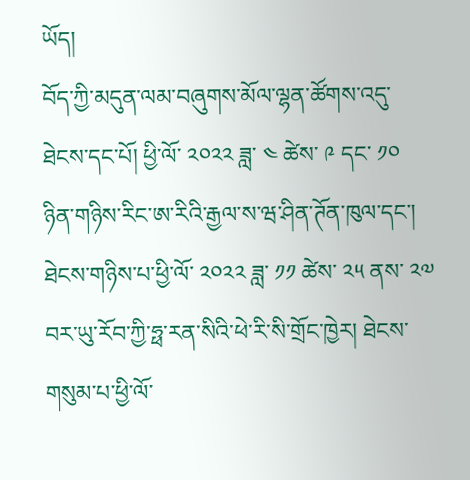ཡོད།
བོད་ཀྱི་མདུན་ལམ་བཞུགས་མོལ་ལྷན་ཚོགས་འདུ་ཐེངས་དང་པོ། ཕྱི་ལོ་ ༢༠༢༢ ཟླ་ ༤ ཚེས་ ༩ དང་ ༡༠ ཉིན་གཉིས་རིང་ཨ་རིའི་རྒྱལ་ས་ཝ་ཤིན་ཊོན་ཁུལ་དང་། ཐེངས་གཉིས་པ་ཕྱི་ལོ་ ༢༠༢༢ ཟླ་ ༡༡ ཚེས་ ༢༥ ནས་ ༢༧ བར་ཡུ་རོབ་ཀྱི་ཧྥ་རན་སིའི་ཕེ་རི་སི་གྲོང་ཁྱེར། ཐེངས་གསུམ་པ་ཕྱི་ལོ་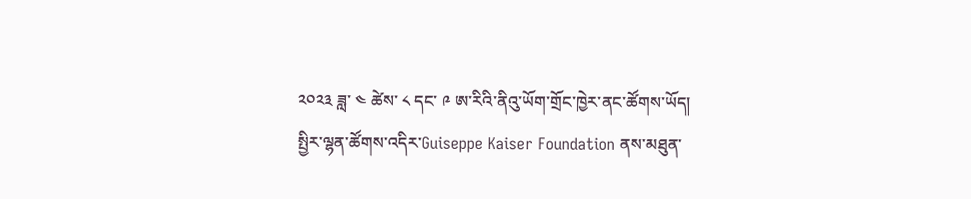༢༠༢༣ ཟླ་ ༤ ཚེས་ ༨ དང་ ༩ ཨ་རིའི་ནིའུ་ཡོག་གྲོང་ཁྱེར་ནང་ཚོགས་ཡོད།
སྤྱིར་ལྷན་ཚོགས་འདིར་Guiseppe Kaiser Foundation ནས་མཐུན་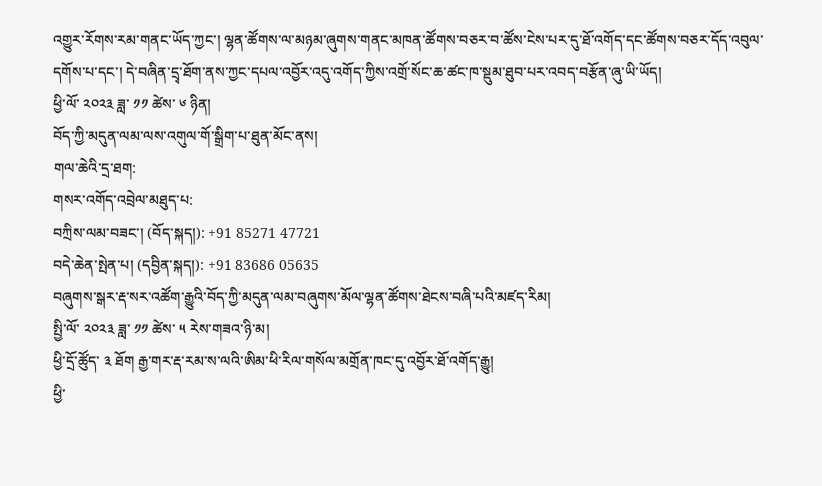འགྱུར་རོགས་རམ་གནང་ཡོད་ཀྱང་། ལྷན་ཚོགས་ལ་མཉམ་ཞུགས་གནང་མཁན་ཚོགས་བཅར་བ་ཚོས་ངེས་པར་དུ་ཐོ་འགོད་དང་ཚོགས་བཅར་དོད་འབུལ་དགོས་པ་དང་། དེ་བཞིན་དྲྭ་ཐོག་ནས་ཀྱང་དཔལ་འབྱོར་འདུ་འགོད་ཀྱིས་འགྲོ་སོང་ཆ་ཚང་ཁ་སྡུམ་ཐུབ་པར་འབད་བརྩོན་ཞུ་ཡི་ཡོད།
ཕྱི་ལོ་ ༢༠༢༣ ཟླ་ ༡༡ ཚེས་ ༦ ཉིན།
བོད་ཀྱི་མདུན་ལམ་ལས་འགུལ་གོ་སྒྲིག་པ་ཐུན་མོང་ནས།
གལ་ཆེའི་དྲ་ཐག:
གསར་འགོད་འབྲེལ་མཐུད་པ:
བཀྲིས་ལམ་བཟང་། (བོད་སྐད།): +91 85271 47721
བདེ་ཆེན་སྤེན་པ། (དབྱིན་སྐད།): +91 83686 05635
བཞུགས་སྒར་རྡ་སར་འཚོག་རྒྱུའི་བོད་ཀྱི་མདུན་ལམ་བཞུགས་མོལ་ལྷན་ཚོགས་ཐེངས་བཞི་པའི་མཛད་རིམ།
སྤྱི་ལོ་ ༢༠༢༣ ཟླ་ ༡༡ ཚེས་ ༥ རེས་གཟའ་ཉི་མ།
ཕྱི་དྲོ་ཚོུད་ ༣ ཐོག རྒྱ་གར་རྡ་རམ་ས་ལའི་ཨིམ་ཕི་རིལ་གསོལ་མགྲོན་ཁང་དུ་འབྱོར་ཐོ་འགོད་རྒྱུ།
ཕྱི་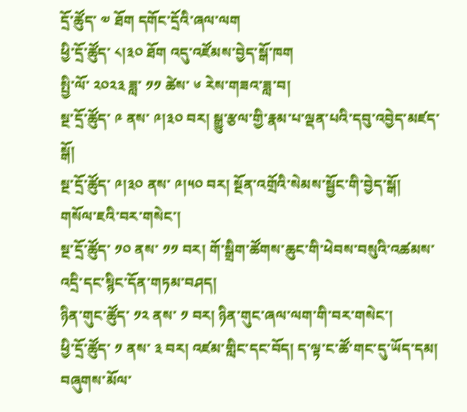དྲོ་ཚོུད་ ༧ ཐོག དགོང་དྲོའི་ཞལ་ལག
ཕྱི་དྲོ་ཚོུད་ ༨།༣༠ ཐོག འདུ་འཛོམས་བྱེད་སྒོ་ཁག
སྤྱི་ལོ་ ༢༠༢༣ ཟླ་ ༡༡ ཚེས་ ༦ རེས་གཟའ་ཟླ་བ།
སྔ་དྲོ་ཚོུད་ ༩ ནས་ ༩།༣༠ བར། སྒྱུ་རྩལ་གྱི་རྣམ་པ་ལྡན་པའི་དབུ་འབྱེད་མཛད་སྒོ།
སྔ་དྲོ་ཚོུད་ ༩།༣༠ ནས་ ༩།༥༠ བར། སྔོན་འགྲོའི་སེམས་སྦྱོང་གི་བྱེད་སྒོ།
གསོལ་ཇའི་བར་གསེང་།
སྔ་དྲོ་ཚོུད་ ༡༠ ནས་ ༡༡ བར། གོ་སྒྲིག་ཚོགས་ཆུང་གི་ཕེབས་བསུའི་འཚམས་འདྲི་དང་སྙིང་དོན་གཏམ་བཤད།
ཉིན་གུང་ཚོུད་ ༡༢ ནས་ ༡ བར། ཉིན་གུང་ཞལ་ལག་གི་བར་གསེང་།
ཕྱི་དྲོ་ཚོུད་ ༡ ནས་ ༣ བར། འཛམ་གླིང་དང་བོད། ད་ལྟ་ང་ཚོ་གང་དུ་ཡོད་དམ། བཞུགས་མོལ་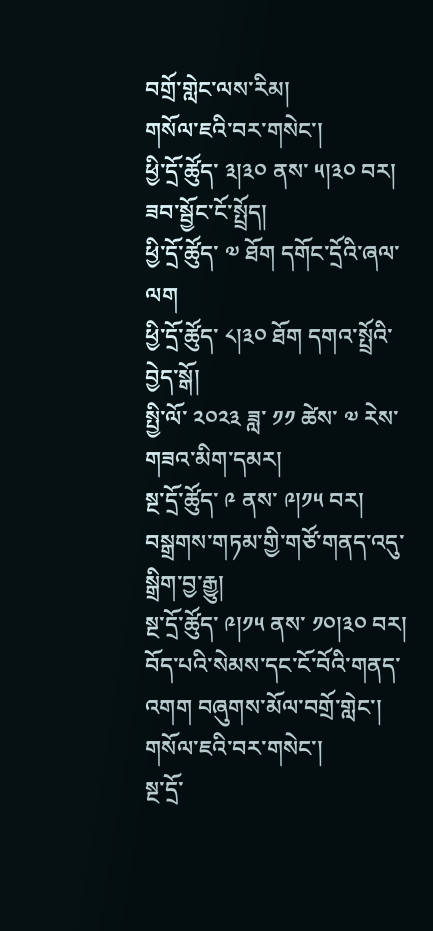བགྲོ་གླེང་ལས་རིམ།
གསོལ་ཇའི་བར་གསེང་།
ཕྱི་དྲོ་ཚོུད་ ༣།༣༠ ནས་ ༥།༣༠ བར། ཟབ་སྦྱོང་ངོ་སྤྲོད།
ཕྱི་དྲོ་ཚོུད་ ༧ ཐོག དགོང་དྲོའི་ཞལ་ལག
ཕྱི་དྲོ་ཚོུད་ ༨།༣༠ ཐོག དགའ་སྤྲོའི་བྱེད་སྒོ།
སྤྱི་ལོ་ ༢༠༢༣ ཟླ་ ༡༡ ཚེས་ ༧ རེས་གཟའ་མིག་དམར།
སྔ་དྲོ་ཚོུད་ ༩ ནས་ ༩།༡༥ བར། བསྒྲགས་གཏམ་གྱི་གཙོ་གནད་འདུ་སྒྲིག་བྱ་རྒྱུ།
སྔ་དྲོ་ཚོུད་ ༩།༡༥ ནས་ ༡༠།༣༠ བར། བོད་པའི་སེམས་དང་ངོ་བོའི་གནད་འགག བཞུགས་མོལ་བགྲོ་གླེང་།
གསོལ་ཇའི་བར་གསེང་།
སྔ་དྲོ་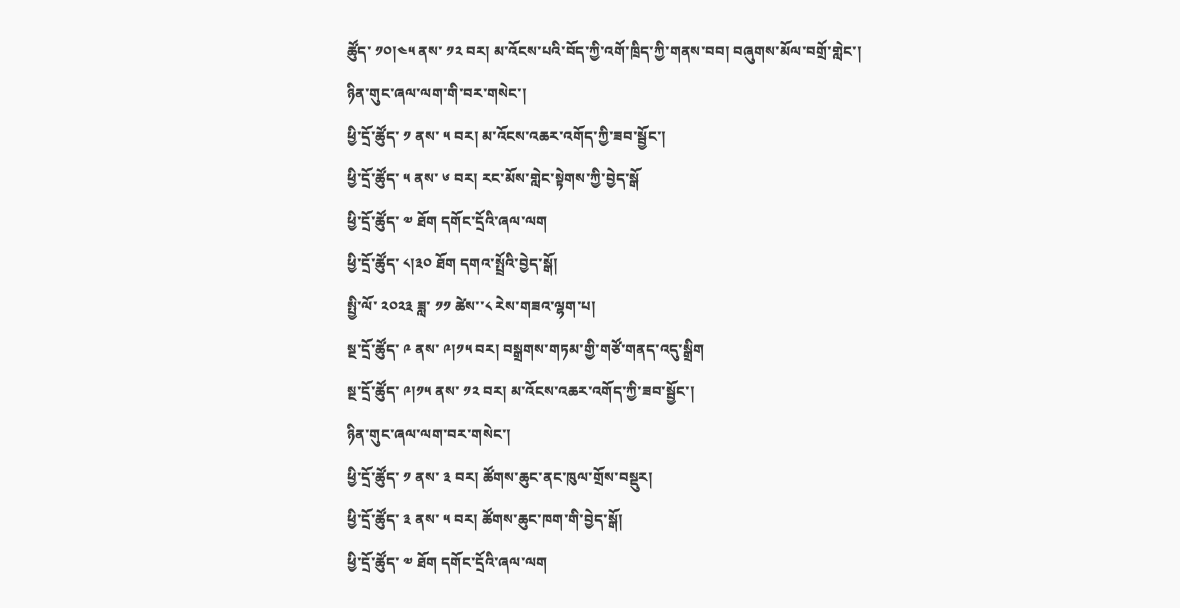ཚོུད་ ༡༠།༤༥ ནས་ ༡༢ བར། མ་འོངས་པའི་བོད་ཀྱི་འགོ་ཁྲིད་ཀྱི་གནས་བབ། བཞུགས་མོལ་བགྲོ་གླེང་།
ཉིན་གུང་ཞལ་ལག་གི་བར་གསེང་།
ཕྱི་དྲོ་ཚོུད་ ༡ ནས་ ༥ བར། མ་འོངས་འཆར་འགོད་ཀྱི་ཟབ་སྦྱོང་།
ཕྱི་དྲོ་ཚོུད་ ༥ ནས་ ༦ བར། རང་མོས་གླེང་སྟེགས་ཀྱི་བྱེད་སྒོ
ཕྱི་དྲོ་ཚོུད་ ༧ ཐོག དགོང་དྲོའི་ཞལ་ལག
ཕྱི་དྲོ་ཚོུད་ ༨།༣༠ ཐོག དགའ་སྤྲོའི་བྱེད་སྒོ།
སྤྱི་ལོ་ ༢༠༢༣ ཟླ་ ༡༡ ཚེས་་༨ རེས་གཟའ་ལྷག་པ།
སྔ་དྲོ་ཚོུད་ ༩ ནས་ ༩།༡༥ བར། བསྒྲགས་གཏམ་གྱི་གཙོ་གནད་འདུ་སྒྲིག
སྔ་དྲོ་ཚོུད་ ༩།༡༥ ནས་ ༡༢ བར། མ་འོངས་འཆར་འགོད་ཀྱི་ཟབ་སྦྱོང་།
ཉིན་གུང་ཞལ་ལག་བར་གསེང་།
ཕྱི་དྲོ་ཚོུད་ ༡ ནས་ ༣ བར། ཚོགས་ཆུང་ནང་ཁུལ་གྲོས་བསྡུར།
ཕྱི་དྲོ་ཚོུད་ ༣ ནས་ ༥ བར། ཚོགས་ཆུང་ཁག་གི་བྱེད་སྒོ།
ཕྱི་དྲོ་ཚོུད་ ༧ ཐོག དགོང་དྲོའི་ཞལ་ལག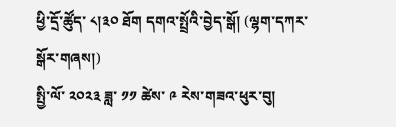ཕྱི་དྲོ་ཚོུད་ ༨།༣༠ ཐོག དགའ་སྤྲོའི་བྱེད་སྒོ། (ལྷག་དཀར་སྒོར་གཞས།)
སྤྱི་ལོ་ ༢༠༢༣ ཟླ་ ༡༡ ཚེས་ ༩ རེས་གཟའ་ཕུར་བུ།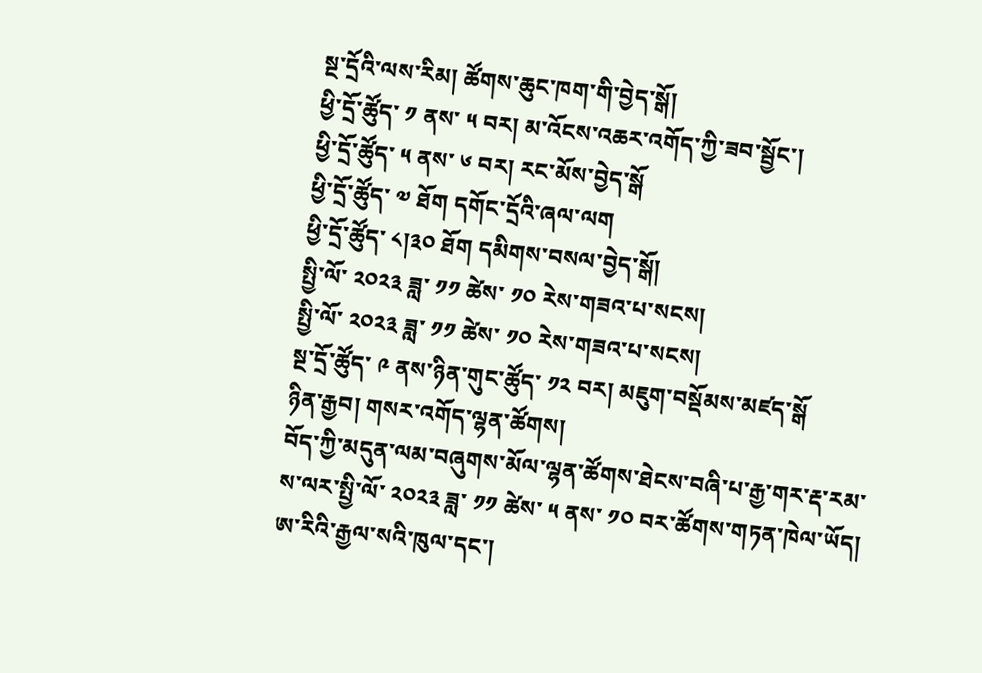སྔ་དྲོའི་ལས་རིམ། ཚོགས་ཆུང་ཁག་གི་བྱེད་སྒོ།
ཕྱི་དྲོ་ཚོུད་ ༡ ནས་ ༥ བར། མ་འོངས་འཆར་འགོད་ཀྱི་ཟབ་སྦྱོང་།
ཕྱི་དྲོ་ཚོུད་ ༥ ནས་ ༦ བར། རང་མོས་བྱེད་སྒོ
ཕྱི་དྲོ་ཚོུད་ ༧ ཐོག དགོང་དྲོའི་ཞལ་ལག
ཕྱི་དྲོ་ཚོུད་ ༨།༣༠ ཐོག དམིགས་བསལ་བྱེད་སྒོ།
སྤྱི་ལོ་ ༢༠༢༣ ཟླ་ ༡༡ ཚེས་ ༡༠ རེས་གཟའ་པ་སངས།
སྤྱི་ལོ་ ༢༠༢༣ ཟླ་ ༡༡ ཚེས་ ༡༠ རེས་གཟའ་པ་སངས།
སྔ་དྲོ་ཚོུད་ ༩ ནས་ཉིན་གུང་ཚོུད་ ༡༢ བར། མཇུག་བསྡོམས་མཛད་སྒོ
ཉིན་རྒྱབ། གསར་འགོད་ལྷན་ཚོགས།
བོད་ཀྱི་མདུན་ལམ་བཞུགས་མོལ་ལྷན་ཚོགས་ཐེངས་བཞི་པ་རྒྱ་གར་རྡ་རམ་ས་ལར་སྤྱི་ལོ་ ༢༠༢༣ ཟླ་ ༡༡ ཚེས་ ༥ ནས་ ༡༠ བར་ཚོགས་གཏན་ཁེལ་ཡོད།
ཨ་རིའི་རྒྱལ་སའི་ཁུལ་དང་།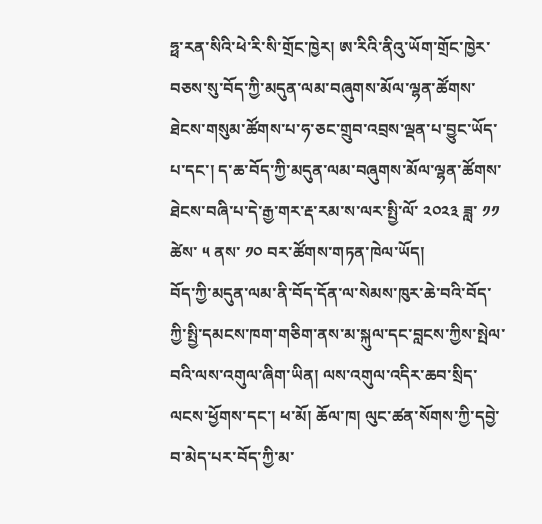ཧྥ་རན་སིའི་ཕེ་རི་སི་གྲོང་ཁྱེར། ཨ་རིའི་ནིའུ་ཡོག་གྲོང་ཁྱེར་བཅས་སུ་བོད་ཀྱི་མདུན་ལམ་བཞུགས་མོལ་ལྷན་ཚོགས་ཐེངས་གསུམ་ཚོགས་པ་ཧ་ཅང་གྲུབ་འབྲས་ལྡན་པ་བྱུང་ཡོད་པ་དང་། ད་ཆ་བོད་ཀྱི་མདུན་ལམ་བཞུགས་མོལ་ལྷན་ཚོགས་ཐེངས་བཞི་པ་དེ་རྒྱ་གར་རྡ་རམ་ས་ལར་སྤྱི་ལོ་ ༢༠༢༣ ཟླ་ ༡༡ ཚེས་ ༥ ནས་ ༡༠ བར་ཚོགས་གཏན་ཁེལ་ཡོད།
བོད་ཀྱི་མདུན་ལམ་ནི་བོད་དོན་ལ་སེམས་ཁུར་ཆེ་བའི་བོད་ཀྱི་སྤྱི་དམངས་ཁག་གཅིག་ནས་མ་སྐུལ་དང་བླངས་ཀྱིས་སྤེལ་བའི་ལས་འགུལ་ཞིག་ཡིན། ལས་འགུལ་འདིར་ཆབ་སྲིད་ལངས་ཕྱོགས་དང་། ཕ་མོ། ཆོལ་ཁ། ལུང་ཚན་སོགས་ཀྱི་དབྱེ་བ་མེད་པར་བོད་ཀྱི་མ་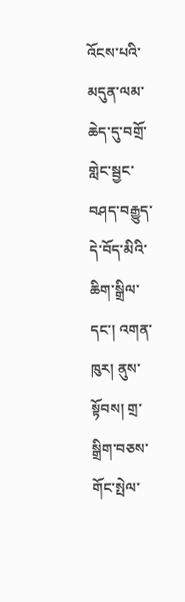འོངས་པའི་མདུན་ལམ་ཆེད་དུ་བགྲོ་གླེང་སྦྱང་བཤད་བརྒྱུད་དེ་བོད་མིའི་ཆིག་སྒྲིལ་དང་། འགན་ཁུར། ནུས་སྟོབས། གྲ་སྒྲིག་བཅས་གོང་སྤེལ་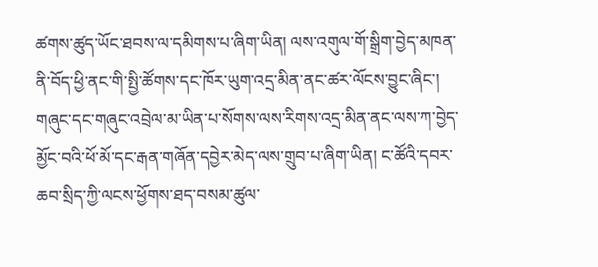ཚགས་ཚུད་ཡོང་ཐབས་ལ་དམིགས་པ་ཞིག་ཡིན། ལས་འགུལ་གོ་སྒྲིག་བྱེད་མཁན་ནི་བོད་ཕྱི་ནང་གི་སྤྱི་ཚོགས་དང་ཁོར་ཡུག་འདྲ་མིན་ནང་ཚར་ལོངས་བྱུང་ཞིང་། གཞུང་དང་གཞུང་འབྲེལ་མ་ཡིན་པ་སོགས་ལས་རིགས་འདྲ་མིན་ནང་ལས་ཀ་བྱེད་མྱོང་བའི་ཕོ་མོ་དང་རྒན་གཞོན་དབྱེར་མེད་ལས་གྲུབ་པ་ཞིག་ཡིན། ང་ཚོའི་དབར་ཆབ་སྲིད་ཀྱི་ལངས་ཕྱོགས་ཐད་བསམ་ཚུལ་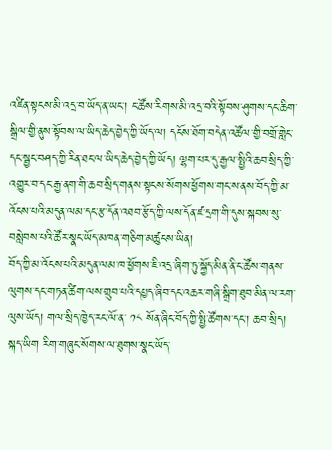འཛིན་སྟངས་མི་འདྲ་བ་ཡོད་ན་ཡང་། ང་ཚོས་རིགས་མི་འདྲ་བའི་སྟོབས་ཤུགས་དང་ཆིག་སྒྲིལ་གྱི་ནུས་སྟོབས་ལ་ཡིད་ཆེད་བྱེད་ཀྱི་ཡོད་ལ། དངོས་ཐོག་བདེན་འཚོལ་གྱི་བགྲོ་གླེང་དང་སྦྱང་བཤད་ཀྱི་རིན་ཐང་ལ་ཡིད་ཆེད་བྱེད་ཀྱི་ཡོད། ལྷག་པར་དུ་རྒྱལ་སྤྱིའི་ཆབ་སྲིད་ཀྱི་འགྱུར་བ་དང་རྒྱ་ནག་གི་ཆབ་སྲིད་གནས་སྟངས་སོགས་ཕྱོགས་གང་ས་ནས་བོད་ཀྱི་མ་འོངས་པའི་མདུན་ལམ་དང་རྩ་དོན་འཐབ་རྩོད་ཀྱི་ལས་དོན་ཛ་དྲག་གི་དུས་སྐབས་སུ་བསླེབས་པའི་ཚོར་སྣང་ཡོད་མཁན་གཅིག་མཚུངས་ཡིན།
བོད་ཀྱི་མ་འོངས་པའི་མདུན་ལམ་ཁ་ཕྱོགས་ཇི་འདྲ་ཞིག་ཏུ་སྐྱོད་མིན་ནི་ང་ཚོས་གནས་ལུགས་དང་གཏན་ཚིག་ལས་གྲུབ་པའི་དཔྱད་ཞིབ་དང་འཆར་གཞི་སྒྲིག་ཐུབ་མིན་ལ་རག་ལུས་ཡོད། གལ་སྲིད་ཁྱེད་རང་ལོ་ན་ ༡༨ སོན་ཞིང་བོད་ཀྱི་སྤྱི་ཚོགས་དང་། ཆབ་སྲིད། སྐད་ཡིག རིག་གཞུང་སོགས་ལ་ཐུགས་སྣང་ཡོད་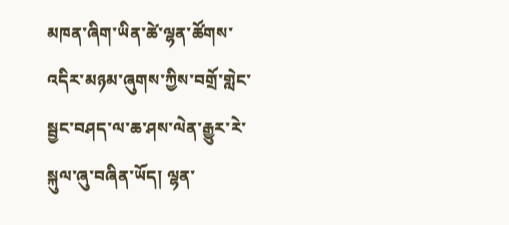མཁན་ཞིག་ཡིན་ཚེ་ལྷན་ཚོགས་འདིར་མཉམ་ཞུགས་ཀྱིས་བགྲོ་གླེང་སྦྱང་བཤད་ལ་ཆ་ཤས་ལེན་རྒྱུར་རེ་སྐུལ་ཞུ་བཞིན་ཡོད། ལྷན་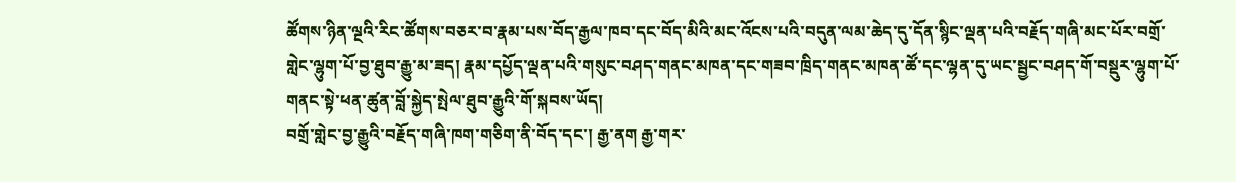ཚོགས་ཉིན་ལྔའི་རིང་ཚོགས་བཅར་བ་རྣམ་པས་བོད་རྒྱལ་ཁབ་དང་བོད་མིའི་མང་འོངས་པའི་བདུན་ལམ་ཆེད་དུ་དོན་སྙིང་ལྡན་པའི་བརྗོད་གཞི་མང་པོར་བགྲོ་གླེང་ལྷུག་པོ་བྱ་ཐུབ་རྒྱུ་མ་ཟད། རྣམ་དཔྱོད་ལྡན་པའི་གསུང་བཤད་གནང་མཁན་དང་གཟབ་ཁྲིད་གནང་མཁན་ཚོ་དང་ལྷན་དུ་ཡང་སྦྱང་བཤད་གོ་བསྡུར་ལྷུག་པོ་གནང་སྟེ་ཕན་ཚུན་བློ་སྐྱེད་སྤེལ་ཐུབ་རྒྱུའི་གོ་སྐབས་ཡོད།
བགྲོ་གླེང་བྱ་རྒྱུའི་བརྗོད་གཞི་ཁག་གཅིག་ནི་བོད་དང་། རྒྱ་ནག རྒྱ་གར་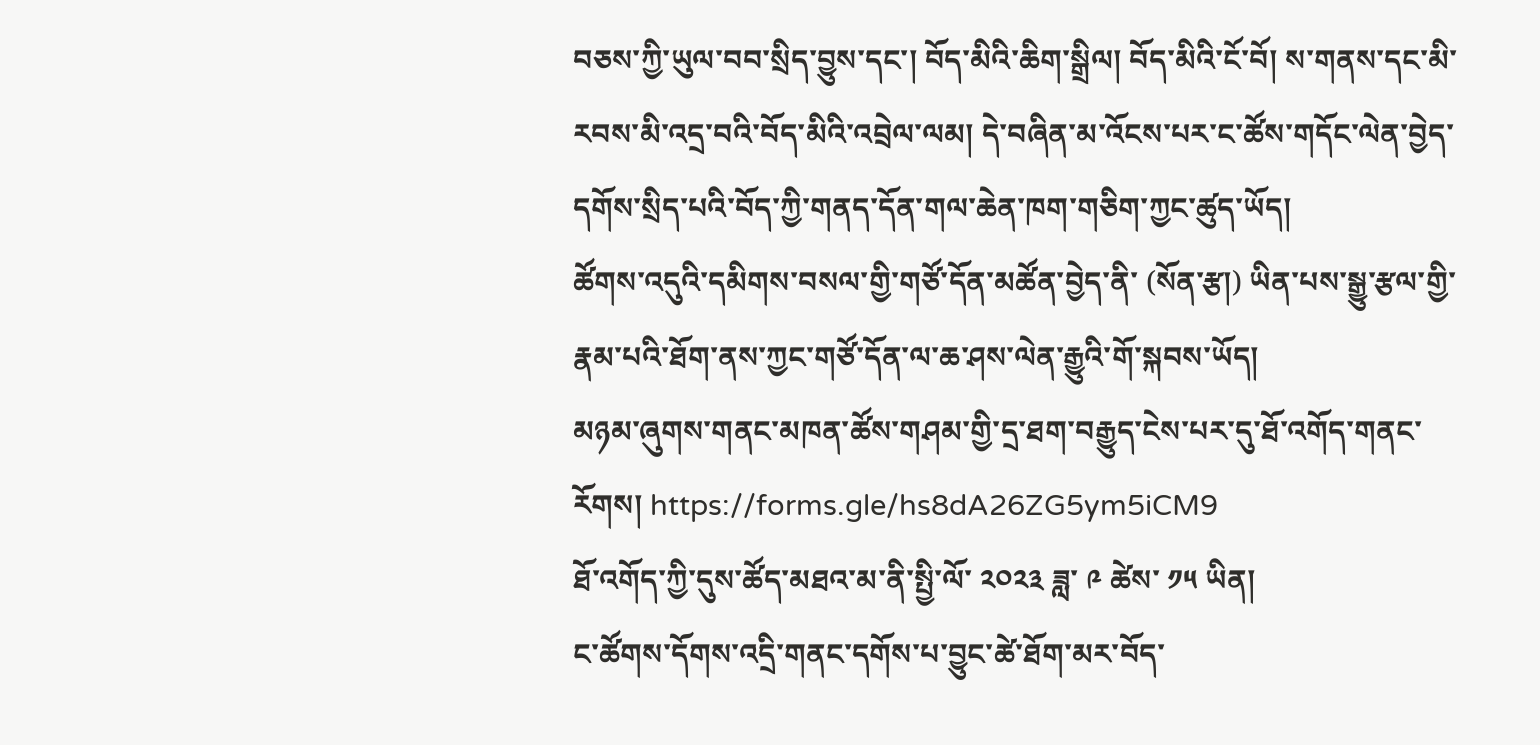བཅས་ཀྱི་ཡུལ་བབ་སྲིད་བྱུས་དང་། བོད་མིའི་ཆིག་སྒྲིལ། བོད་མིའི་ངོ་བོ། ས་གནས་དང་མི་རབས་མི་འདྲ་བའི་བོད་མིའི་འབྲེལ་ལམ། དེ་བཞིན་མ་འོངས་པར་ང་ཚོས་གདོང་ལེན་བྱེད་དགོས་སྲིད་པའི་བོད་ཀྱི་གནད་དོན་གལ་ཆེན་ཁག་གཅིག་ཀྱང་ཚུད་ཡོད།
ཚོགས་འདུའི་དམིགས་བསལ་གྱི་གཙོ་དོན་མཚོན་བྱེད་ནི་ (སོན་རྩ།) ཡིན་པས་སྒྱུ་རྩལ་གྱི་རྣམ་པའི་ཐོག་ནས་ཀྱང་གཙོ་དོན་ལ་ཆ་ཤས་ལེན་རྒྱུའི་གོ་སྐབས་ཡོད།
མཉམ་ཞུགས་གནང་མཁན་ཚོས་གཤམ་གྱི་དྲ་ཐག་བརྒྱུད་ངེས་པར་དུ་ཐོ་འགོད་གནང་རོགས། https://forms.gle/hs8dA26ZG5ym5iCM9
ཐོ་འགོད་ཀྱི་དུས་ཚོད་མཐའ་མ་ནི་སྤྱི་ལོ་ ༢༠༢༣ ཟླ་ ༩ ཚེས་ ༡༥ ཡིན།
ང་ཚོགས་དོགས་འདྲི་གནང་དགོས་པ་བྱུང་ཚེ་ཐོག་མར་བོད་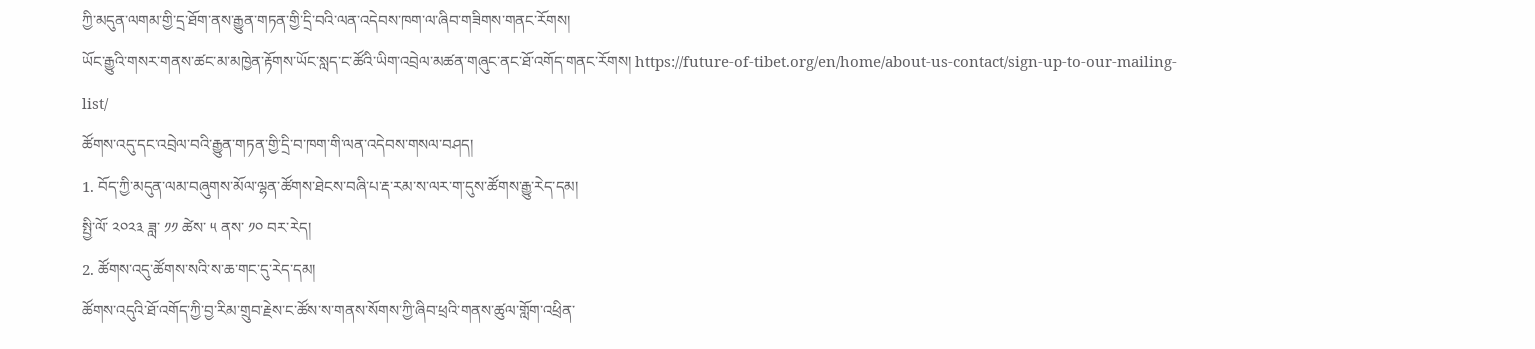ཀྱི་མདུན་ལགམ་གྱི་དྲ་ཐོག་ནས་རྒྱུན་གཏན་གྱི་དྲི་བའི་ལན་འདེབས་ཁག་ལ་ཞིབ་གཟིགས་གནང་རོགས།
ཡོང་རྒྱུའི་གསར་གནས་ཚང་མ་མཁྱེན་རྟོགས་ཡོང་སླད་ང་ཚོའི་ཡིག་འབྲེལ་མཚན་གཞུང་ནང་ཐོ་འགོད་གནང་རོགས། https://future-of-tibet.org/en/home/about-us-contact/sign-up-to-our-mailing-list/
ཚོགས་འདུ་དང་འབྲེལ་བའི་རྒྱུན་གཏན་གྱི་དྲི་བ་ཁག་གི་ལན་འདེབས་གསལ་བཤད།
1. བོད་ཀྱི་མདུན་ལམ་བཞུགས་མོལ་ལྷན་ཚོགས་ཐེངས་བཞི་པ་རྡ་རམ་ས་ལར་ག་དུས་ཚོགས་རྒྱུ་རེད་དམ།
སྤྱི་ལོ་ ༢༠༢༣ ཟླ་ ༡༡ ཚེས་ ༥ ནས་ ༡༠ བར་རེད།
2. ཚོགས་འདུ་ཚོགས་སའི་ས་ཆ་གང་དུ་རེད་དམ།
ཚོགས་འདུའི་ཐོ་འགོད་ཀྱི་བྱ་རིམ་གྲུབ་རྗེས་ང་ཚོས་ས་གནས་སོགས་ཀྱི་ཞིབ་ཕྲའི་གནས་ཚུལ་གློག་འཕྲིན་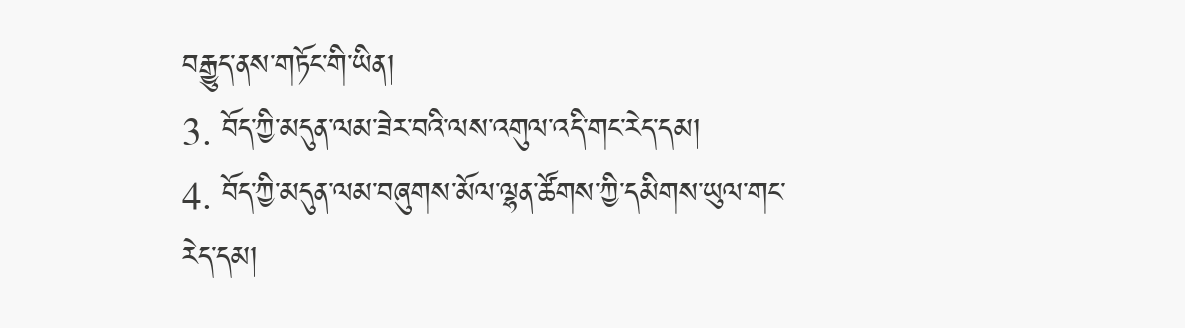བརྒྱུད་ནས་གཏོང་གི་ཡིན།
3. བོད་ཀྱི་མདུན་ལམ་ཟེར་བའི་ལས་འགུལ་འདི་གང་རེད་དམ།
4. བོད་ཀྱི་མདུན་ལམ་བཞུགས་མོལ་ལྷན་ཚོགས་ཀྱི་དམིགས་ཡུལ་གང་རེད་དམ།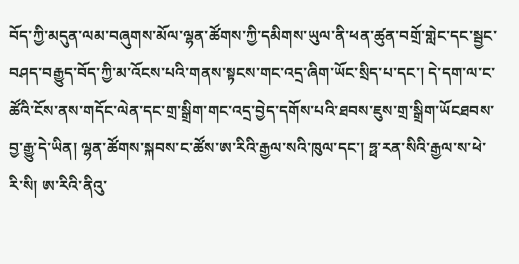བོད་ཀྱི་མདུན་ལམ་བཞུགས་མོལ་ལྷན་ཚོགས་ཀྱི་དམིགས་ཡུལ་ནི་ཕན་ཚུན་བགྲོ་གླེང་དང་སྦྱང་བཤད་བརྒྱུད་བོད་ཀྱི་མ་འོངས་པའི་གནས་སྟངས་གང་འདྲ་ཞིག་ཡོང་སྲིད་པ་དང་། དེ་དག་ལ་ང་ཚོའི་ངོས་ནས་གདོང་ལེན་དང་གྲ་སྒྲིག་གང་འདྲ་བྱེད་དགོས་པའི་ཐབས་ཇུས་གྲ་སྒྲིག་ཡོངཐབས་བྱ་རྒྱུ་དེ་ཡིན། ལྷན་ཚོགས་སྐབས་ང་ཚོས་ཨ་རིའི་རྒྱལ་སའི་ཁུལ་དང་། ཧྥ་རན་སིའི་རྒྱལ་ས་ཕེ་རི་སི། ཨ་རིའི་ནིའུ་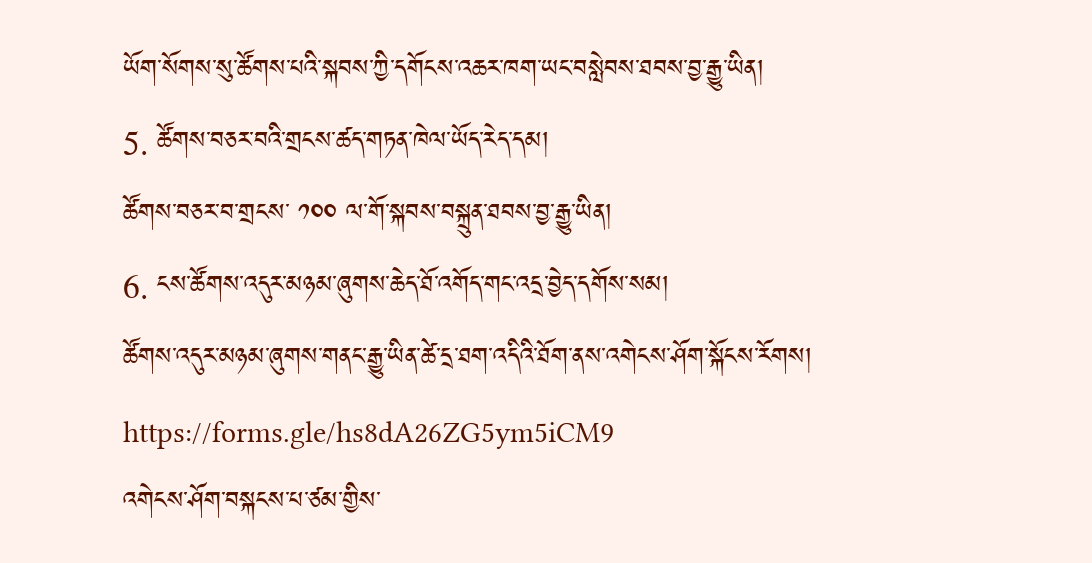ཡོག་སོགས་སུ་ཚོགས་པའི་སྐབས་ཀྱི་དགོངས་འཆར་ཁག་ཡང་བསླེབས་ཐབས་བྱ་རྒྱུ་ཡིན།
5. ཚོགས་བཅར་བའི་གྲངས་ཚད་གཏན་ཁེལ་ཡོད་རེད་དམ།
ཚོགས་བཅར་བ་གྲངས་ ༡༠༠ ལ་གོ་སྐབས་བསྐྲུན་ཐབས་བྱ་རྒྱུ་ཡིན།
6. ངས་ཚོགས་འདུར་མཉམ་ཞུགས་ཆེད་ཐོ་འགོད་གང་འདྲ་བྱེད་དགོས་སམ།
ཚོགས་འདུར་མཉམ་ཞུགས་གནང་རྒྱུ་ཡིན་ཚེ་དྲ་ཐག་འདིའི་ཐོག་ནས་འགེངས་ཤོག་སྐོངས་རོགས། https://forms.gle/hs8dA26ZG5ym5iCM9
འགེངས་ཤོག་བསྐངས་པ་ཙམ་གྱིས་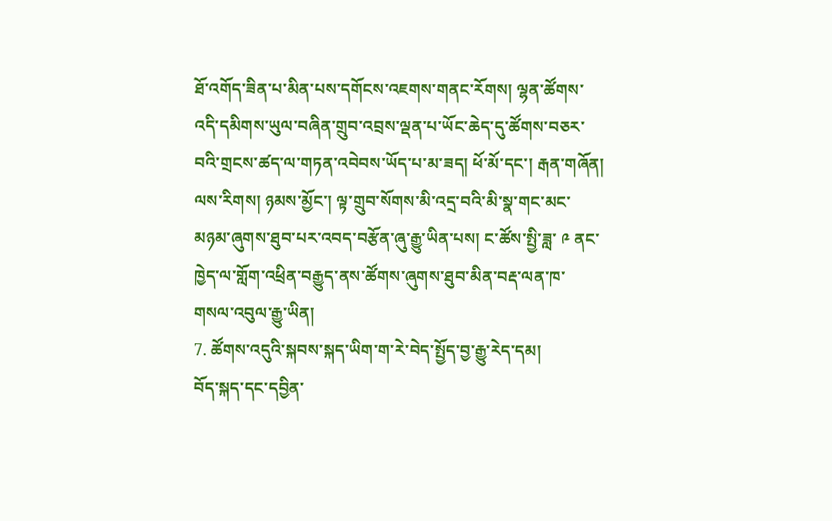ཐོ་འགོད་ཟིན་པ་མིན་པས་དགོངས་འཇགས་གནང་རོགས། ལྷན་ཚོགས་འདི་དམིགས་ཡུལ་བཞིན་གྲུབ་འབྲས་ལྡན་པ་ཡོང་ཆེད་དུ་ཚོགས་བཅར་བའི་གྲངས་ཚད་ལ་གཏན་འབེབས་ཡོད་པ་མ་ཟད། ཕོ་མོ་དང་། རྒན་གཞོན། ལས་རིགས། ཉམས་མྱོང་། ལྟ་གྲུབ་སོགས་མི་འདྲ་བའི་མི་སྣ་གང་མང་མཉམ་ཞུགས་ཐུབ་པར་འབད་བརྩོན་ཞུ་རྒྱུ་ཡིན་པས། ང་ཚོས་སྤྱི་ཟླ་ ༩ ནང་ཁྱེད་ལ་གློག་འཕྲིན་བརྒྱུད་ནས་ཚོགས་ཞུགས་ཐུབ་མིན་བརྡ་ལན་ཁ་གསལ་འབུལ་རྒྱུ་ཡིན།
7. ཚོགས་འདུའི་སྐབས་སྐད་ཡིག་ག་རེ་བེད་སྤྱོད་བྱ་རྒྱུ་རེད་དམ།
བོད་སྐད་དང་དབྱིན་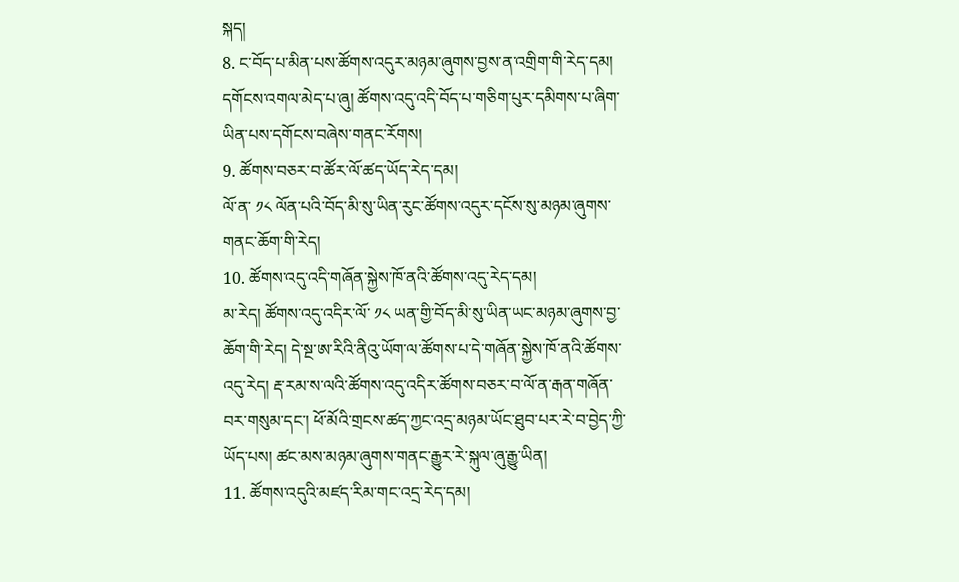སྐད།
8. ང་བོད་པ་མིན་པས་ཚོགས་འདུར་མཉམ་ཞུགས་བྱས་ན་འགྲིག་གི་རེད་དམ།
དགོངས་འགལ་མེད་པ་ཞུ། ཚོགས་འདུ་འདི་བོད་པ་གཅིག་པུར་དམིགས་པ་ཞིག་ཡིན་པས་དགོངས་བཞེས་གནང་རོགས།
9. ཚོགས་བཅར་བ་ཚོར་ལོ་ཚད་ཡོད་རེད་དམ།
ལོ་ན་ ༡༨ ལོན་པའི་བོད་མི་སུ་ཡིན་རུང་ཚོགས་འདུར་དངོས་སུ་མཉམ་ཞུགས་གནང་ཆོག་གི་རེད།
10. ཚོགས་འདུ་འདི་གཞོན་སྐྱེས་ཁོ་ནའི་ཚོགས་འདུ་རེད་དམ།
མ་རེད། ཚོགས་འདུ་འདིར་ལོ་ ༡༨ ཡན་གྱི་བོད་མི་སུ་ཡིན་ཡང་མཉམ་ཞུགས་བྱ་ཆོག་གི་རེད། དེ་སྔ་ཨ་རིའི་ནིའུ་ཡོག་ལ་ཚོགས་པ་དེ་གཞོན་སྐྱེས་ཁོ་ནའི་ཚོགས་འདུ་རེད། རྡ་རམ་ས་ལའི་ཚོགས་འདུ་འདིར་ཚོགས་བཅར་བ་ལོ་ན་རྒན་གཞོན་བར་གསུམ་དང་། ཕོ་མོའི་གྲངས་ཚད་ཀྱང་འདྲ་མཉམ་ཡོང་ཐུབ་པར་རེ་བ་བྱེད་ཀྱི་ཡོད་པས། ཚང་མས་མཉམ་ཞུགས་གནང་རྒྱུར་རེ་སྐུལ་ཞུ་རྒྱུ་ཡིན།
11. ཚོགས་འདུའི་མཛད་རིམ་གང་འདྲ་རེད་དམ།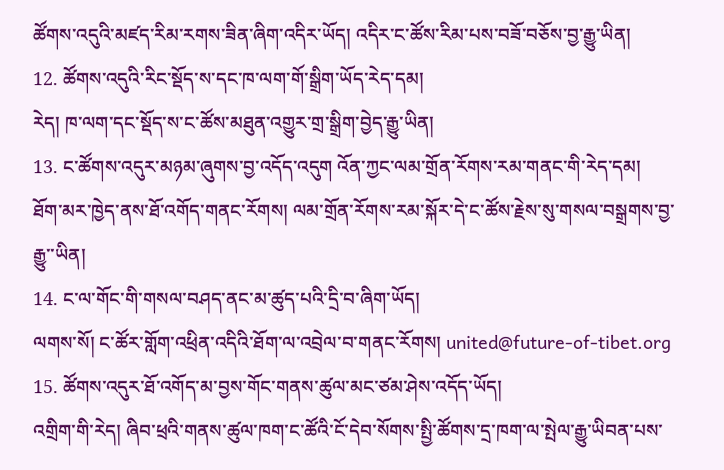ཚོགས་འདུའི་མཛད་རིམ་རགས་ཟིན་ཞིག་འདིར་ཡོད། འདིར་ང་ཚོས་རིམ་པས་བཟོ་བཅོས་བྱ་རྒྱུ་ཡིན།
12. ཚོགས་འདུའི་རིང་སྡོད་ས་དང་ཁ་ལག་གོ་སྒྲིག་ཡོད་རེད་དམ།
རེད། ཁ་ལག་དང་སྡོད་ས་ང་ཚོས་མཐུན་འགྱུར་གྲ་སྒྲིག་བྱེད་རྒྱུ་ཡིན།
13. ང་ཚོགས་འདུར་མཉམ་ཞུགས་བྱ་འདོད་འདུག འོན་ཀྱང་ལམ་གྲོན་རོགས་རམ་གནང་གི་རེད་དམ།
ཐོག་མར་ཁྱེད་ནས་ཐོ་འགོད་གནང་རོགས། ལམ་གྲོན་རོགས་རམ་སྐོར་དེ་ང་ཚོས་རྗེས་སུ་གསལ་བསྒྲགས་བྱ་རྒྱུ་་ཡིན།
14. ང་ལ་གོང་གི་གསལ་བཤད་ནང་མ་ཚུད་པའི་དྲི་བ་ཞིག་ཡོད།
ལགས་སོ། ང་ཚོར་གློག་འཕྲིན་འདིའི་ཐོག་ལ་འབྲེལ་བ་གནང་རོགས། united@future-of-tibet.org
15. ཚོགས་འདུར་ཐོ་འགོད་མ་བྱས་གོང་གནས་ཚུལ་མང་ཙམ་ཤེས་འདོད་ཡོད།
འགྲིག་གི་རེད། ཞིབ་ཕྲའི་གནས་ཚུལ་ཁག་ང་ཚོའི་ངོ་དེབ་སོགས་སྤྱི་ཚོགས་དྲ་ཁག་ལ་སྤེལ་རྒྱུ་ཡིབན་པས་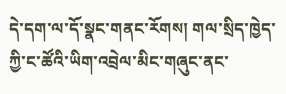དེ་དག་ལ་དོ་སྣང་གནང་རོགས། གལ་སྲིད་ཁྱེད་ཀྱི་ང་ཚོའི་ཡིག་འབྲེལ་མིང་གཞུང་ནང་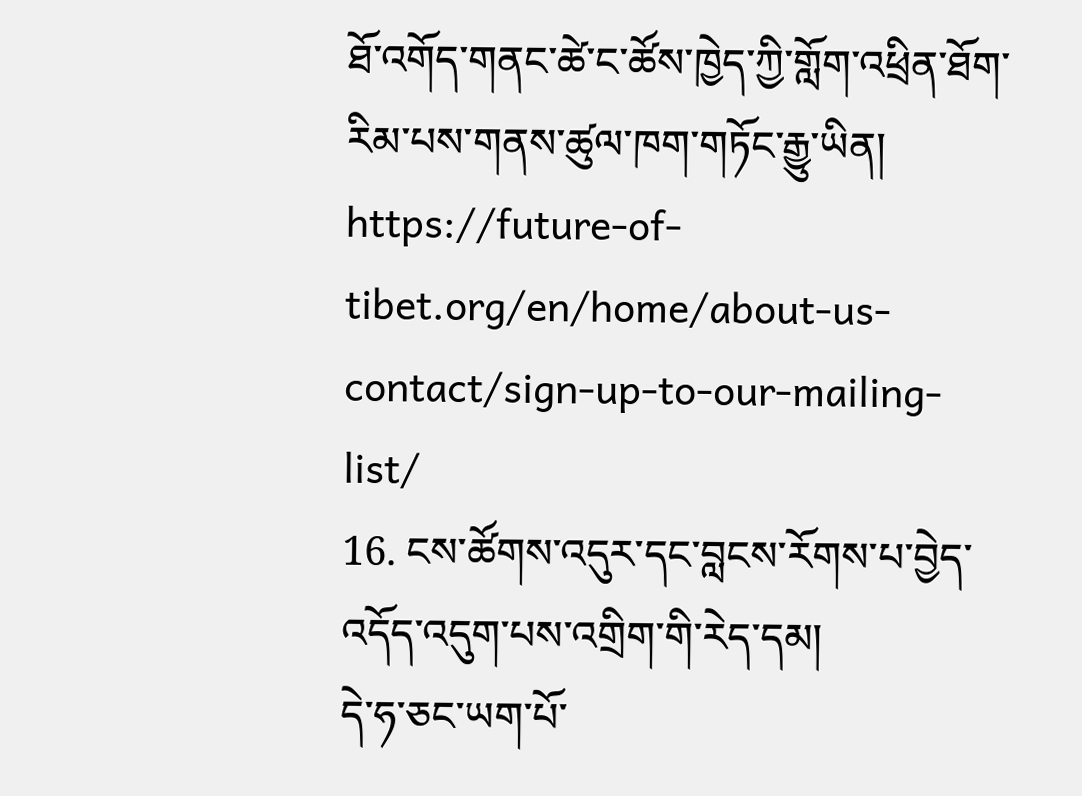ཐོ་འགོད་གནང་ཚེ་ང་ཚོས་ཁྱེད་ཀྱི་གློག་འཕྲིན་ཐོག་རིམ་པས་གནས་ཚུལ་ཁག་གཏོང་རྒྱུ་ཡིན། https://future-of-tibet.org/en/home/about-us-contact/sign-up-to-our-mailing-list/
16. ངས་ཚོགས་འདུར་དང་བླངས་རོགས་པ་བྱེད་འདོད་འདུག་པས་འགྲིག་གི་རེད་དམ།
དེ་ཧ་ཅང་ཡག་པོ་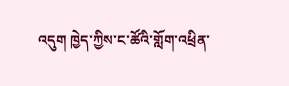འདུག ཁྱེད་ཀྱིས་ང་ཚོའི་གློག་འཕྲིན་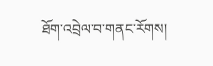ཐོག་འབྲེལ་བ་གནང་རོགས།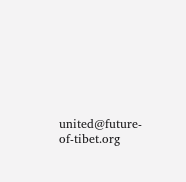united@future-of-tibet.org